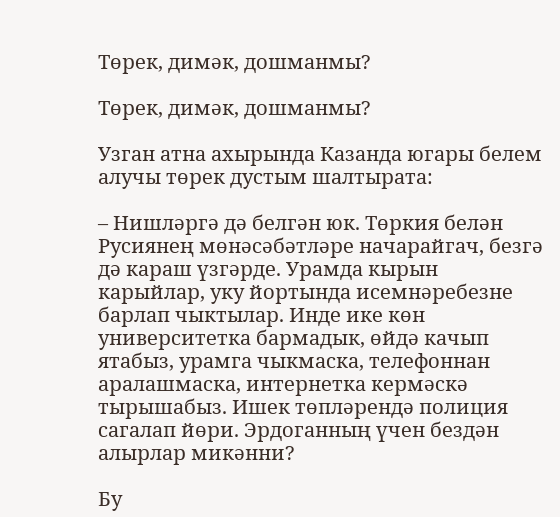Төрек, димәк, дошманмы?

Төрек, димәк, дошманмы?

Узган атна ахырында Казанда югары белем алучы төрек дустым шалтырата:

– Нишләргә дә белгән юк. Төркия белән Русиянең мөнәсәбәтләре начарайгач, безгә дә караш үзгәрде. Урамда кырын карыйлар, уку йортында исемнәребезне барлап чыктылар. Инде ике көн университетка бармадык, өйдә качып ятабыз, урамга чыкмаска, телефоннан аралашмаска, интернетка кермәскә тырышабыз. Ишек төпләрендә полиция сагалап йөри. Эрдоганның үчен бездән алырлар микәнни?

Бу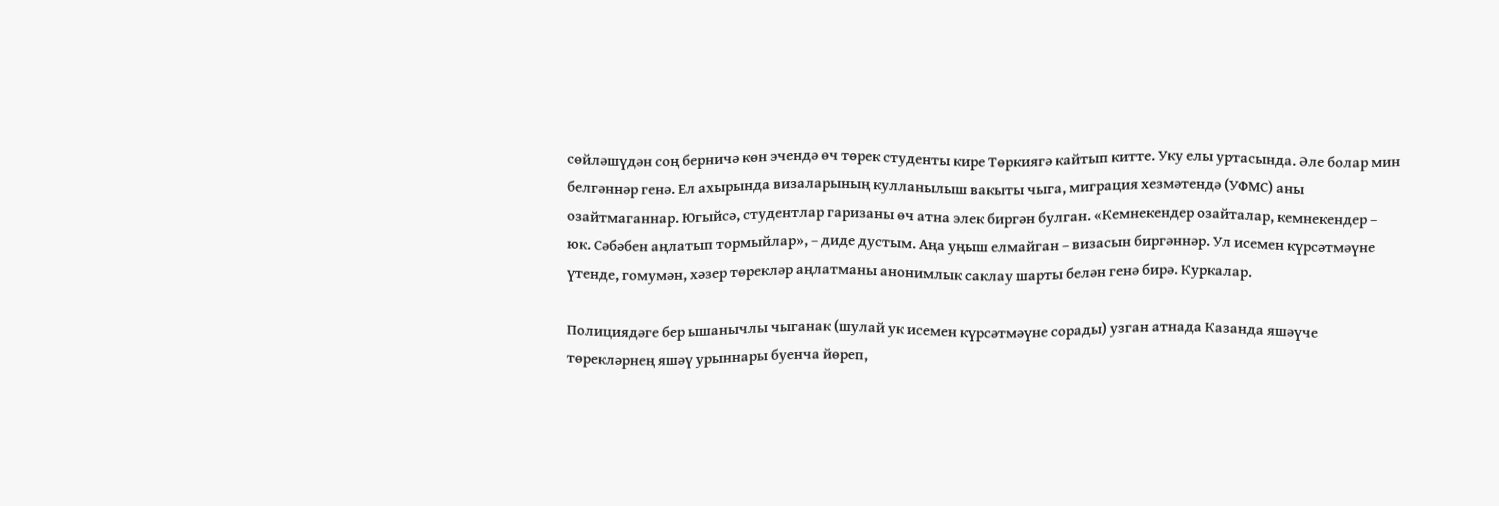сөйләшүдән соң берничә көн эчендә өч төрек студенты кире Төркиягә кайтып китте. Уку елы уртасында. Әле болар мин белгәннәр генә. Ел ахырында визаларының кулланылыш вакыты чыга, миграция хезмәтендә (УФМС) аны озайтмаганнар. Югыйсә, студентлар гаризаны өч атна элек биргән булган. «Кемнекендер озайталар, кемнекендер – юк. Сәбәбен аңлатып тормыйлар», – диде дустым. Аңа уңыш елмайган – визасын биргәннәр. Ул исемен күрсәтмәүне үтенде, гомумән, хәзер төрекләр аңлатманы анонимлык саклау шарты белән генә бирә. Куркалар.

Полициядәге бер ышанычлы чыганак (шулай ук исемен күрсәтмәүне сорады) узган атнада Казанда яшәүче төрекләрнең яшәү урыннары буенча йөреп,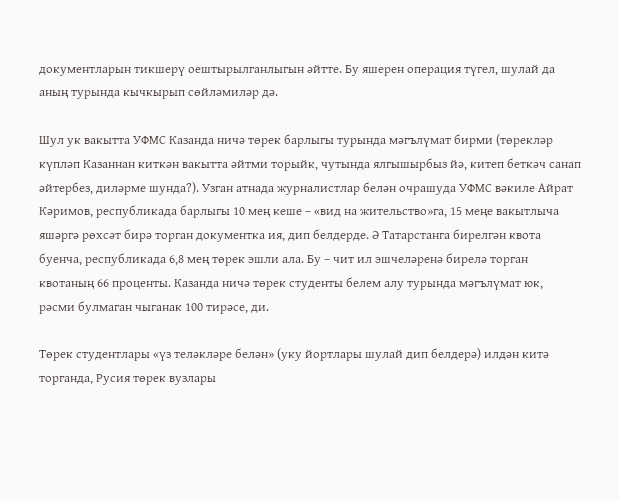документларын тикшерү оештырылганлыгын әйтте. Бу яшерен операция түгел, шулай да аның турында кычкырып сөйләмиләр дә.

Шул ук вакытта УФМС Казанда ничә төрек барлыгы турында мәгълүмат бирми (төрекләр күпләп Казаннан киткән вакытта әйтми торыйк, чутында ялгышырбыз йә, китеп беткәч санап әйтербез, диләрме шунда?). Узган атнада журналистлар белән очрашуда УФМС вәкиле Айрат Кәримов, республикада барлыгы 10 мең кеше – «вид на жительство»га, 15 меңе вакытлыча яшәргә рөхсәт бирә торган документка ия, дип белдерде. Ә Татарстанга бирелгән квота буенча, республикада 6,8 мең төрек эшли ала. Бу – чит ил эшчеләренә бирелә торган квотаның 66 проценты. Казанда ничә төрек студенты белем алу турында мәгълүмат юк, рәсми булмаган чыганак 100 тирәсе, ди.

Төрек студентлары «үз теләкләре белән» (уку йортлары шулай дип белдерә) илдән китә торганда, Русия төрек вузлары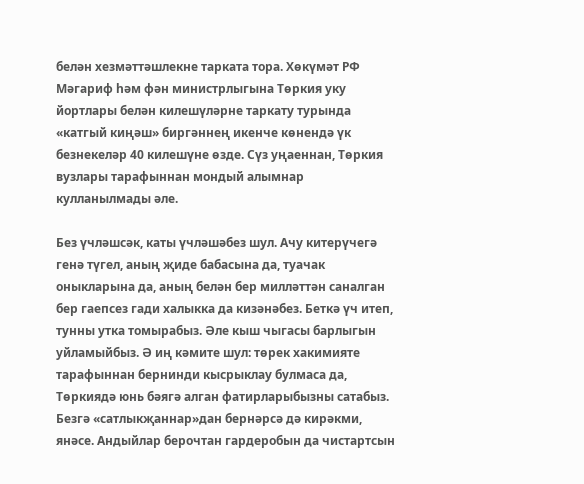белән хезмәттәшлекне тарката тора. Хөкүмәт РФ Мәгариф һәм фән министрлыгына Төркия уку йортлары белән килешүләрне таркату турында «катгый киңәш» биргәннең икенче көнендә үк безнекеләр 40 килешүне өзде. Сүз уңаеннан, Төркия вузлары тарафыннан мондый алымнар кулланылмады әле.

Без үчләшсәк, каты үчләшәбез шул. Ачу китерүчегә генә түгел, аның җиде бабасына да, туачак оныкларына да, аның белән бер милләттән саналган бер гаепсез гади халыкка да кизәнәбез. Беткә үч итеп, тунны утка томырабыз. Әле кыш чыгасы барлыгын уйламыйбыз. Ә иң кәмите шул: төрек хакимияте тарафыннан бернинди кысрыклау булмаса да, Төркиядә юнь бәягә алган фатирларыбызны сатабыз. Безгә «сатлыкҗаннар»дан бернәрсә дә кирәкми, янәсе. Андыйлар берочтан гардеробын да чистартсын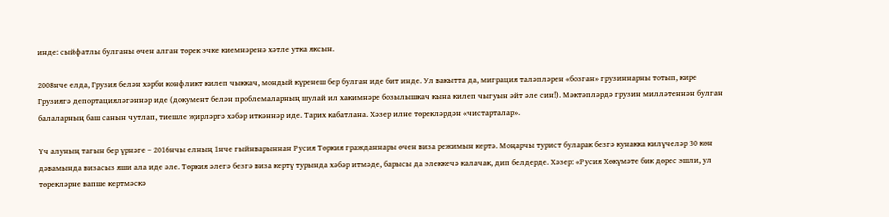инде: сыйфатлы булганы өчен алган төрек эчке киемнәренә хәтле утка яксын.

2008нче елда, Грузия белән хәрби конфликт килеп чыккач, мондый күренеш бер булган иде бит инде. Ул вакытта да, миграция таләпләрен «бозган» грузиннарны тотып, кире Грузиягә депортацияләгәннәр иде (документ белән проблемаларның шулай ил хакимнәре бозылышкач кына килеп чыгуын әйт әле син!). Мәктәпләрдә грузин милләтеннән булган балаларның баш санын чутлап, тиешле җирләргә хәбәр иткәннәр иде. Тарих кабатлана. Хәзер илне төрекләрдән «чистарталар».

Үч алуның тагын бер үрнәге – 2016нчы елның 1нче гыйнварыннан Русия Төркия гражданнары өчен виза режимын кертә. Моңарчы турист буларак безгә кунакка килүчеләр 30 көн дәвамында визасыз яши ала иде әле. Төркия әлегә безгә виза кертү турында хәбәр итмәде, барысы да элеккечә калачак, дип белдерде. Хәзер: «Русия Хөкүмәте бик дөрес эшли, ул төрекләрне вапше кертмәскә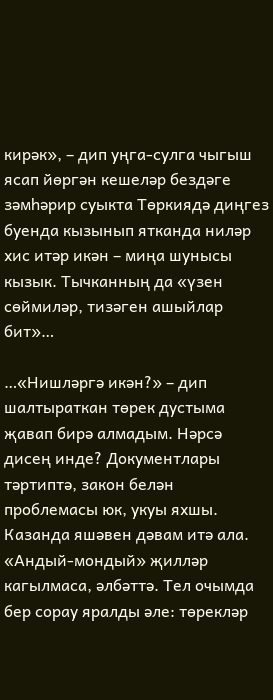кирәк», – дип уңга-сулга чыгыш ясап йөргән кешеләр бездәге зәмһәрир суыкта Төркиядә диңгез буенда кызынып ятканда ниләр хис итәр икән – миңа шунысы кызык. Тычканның да «үзен сөймиләр, тизәген ашыйлар бит»…

…«Нишләргә икән?» – дип шалтыраткан төрек дустыма җавап бирә алмадым. Нәрсә дисең инде? Документлары тәртиптә, закон белән проблемасы юк, укуы яхшы. Казанда яшәвен дәвам итә ала. «Андый-мондый» җилләр кагылмаса, әлбәттә. Тел очымда бер сорау яралды әле: төрекләр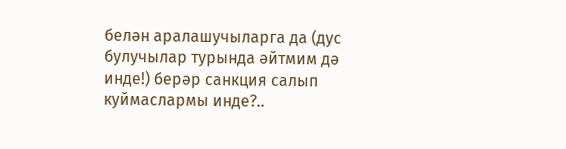белән аралашучыларга да (дус булучылар турында әйтмим дә инде!) берәр санкция салып куймаслармы инде?..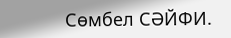Сөмбел СӘЙФИ.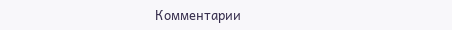Комментарии